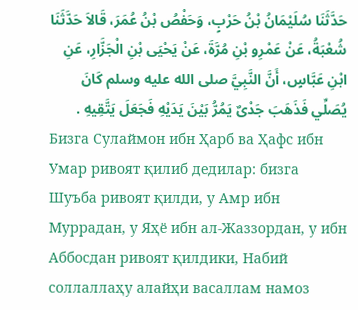حَدَّثَنَا سُلَيْمَانُ بْنُ حَرْبٍ، وَحَفْصُ بْنُ عُمَرَ، قَالاَ حَدَّثَنَا شُعْبَةُ، عَنْ عَمْرِو بْنِ مُرَّةَ، عَنْ يَحْيَى بْنِ الْجَزَّارِ، عَنِ ابْنِ عَبَّاسٍ، أَنَّ النَّبِيَّ صلى الله عليه وسلم كَانَ يُصَلِّي فَذَهَبَ جَدْىٌ يَمُرُّ بَيْنَ يَدَيْهِ فَجَعَلَ يَتَّقِيهِ .
Бизга Сулаймон ибн Ҳарб ва Ҳафс ибн Умар ривоят қилиб дедилар: бизга Шуъба ривоят қилди, у Амр ибн Муррадан, у Яҳё ибн ал-Жаззордан, у ибн Аббосдан ривоят қилдики, Набий соллаллаҳу алайҳи васаллам намоз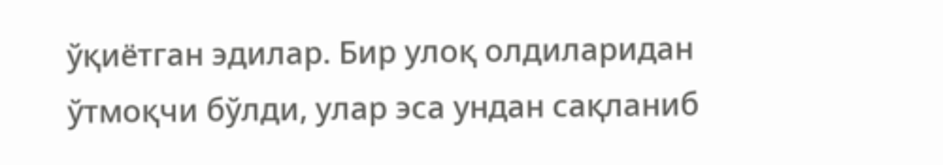ўқиётган эдилар. Бир улоқ олдиларидан ўтмоқчи бўлди, улар эса ундан сақланиб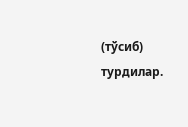(тўсиб) турдилар.